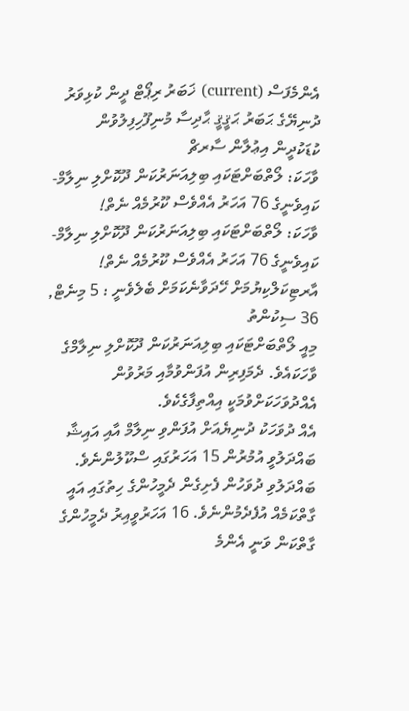އެންމެފަސް (current) ޚަބަރު ރިޕޯޓް ދީން ކުޅިވަރު ދުނިޔޭގެ ޙަބަރު ޙަޤީޤީ ޙާދިސާ މުނިފޫހިފިލުވުން ކުޑަކުދީން އިޢުލާން ސާރޗް
ވާހަކަ: ލޯތްބަށްޓަކައި ބިލިއަނަރުކަން ދޫކޮށްލި ނިލާމް- ކައިވެނީގެ 76 އަހަރު އެއްވެސް ކޫރުމެއް ނެތް!
ވާހަކަ: ލޯތްބަށްޓަކައި ބިލިއަނަރުކަން ދޫކޮށްލި ނިލާމް- ކައިވެނީގެ 76 އަހަރު އެއްވެސް ކޫރުމެއް ނެތް!
އާރޓިކަލްކިޔުމަށް ހޭދަވާނެކަމަށް ބެލެވެނީ : 5 މިނެޓް, 36 ސިކުންތު
މިއީ ލޯތްބަށްޓަކައި ބިލިއަނަރުކަން ދޫކޮށްލި ނިލާމްގެ ވާހަކައެވެ. ދެމަފިރިން އުފަންވުމާއި މަރުވުން އެއްދުވަހަކަށްވުމަކީ އިއްތިފާގެކެވެ.
އެއް ދުވަހަކު ދުނިޔެއަށް އުފަންވި ނިލާމް އާއި އައިޝާ ބައްދަލުވީ އުމުރުން 15 އަހަރުގައި ސްކޫލުންނެވެ. ބައްދަލުވި ދުވަހުން ފެށިގެން ދެމީހުންގެ ހިތުގައި އައީ ގާތްކަމެއް އުފެދެމުންނެވެ. 16 އަހަރުވީއިރު ދެމީހުންގެ ގާތްކަން ވަނީ އެންމެ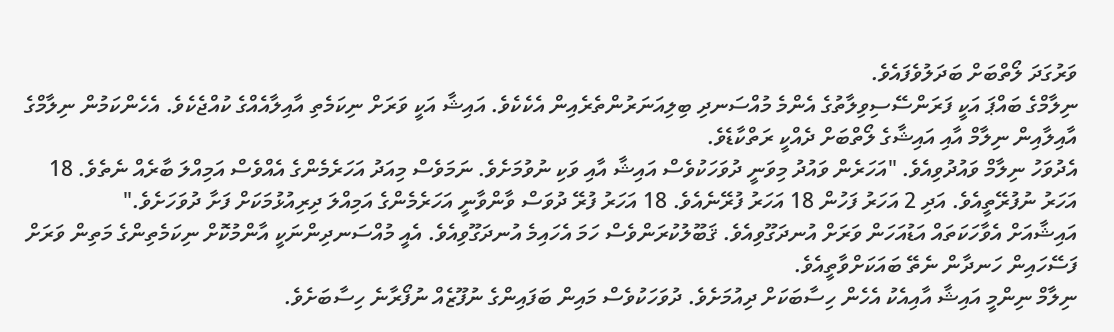ވަރުގަދަ ލޯތްބަށް ބަދަލުވެފައެވެ.
ނިލާމްގެ ބައްޕަ އަކީ ފަރަންސޭސިވިލާތުގެ އެންމެ މުއްސަނދި ބިލިއަނަރުންތެރެއިން އެކެކެވެ. އައިޝާ އަކީ ވަރަށް ނިކަމެތި އާއިލާއެއްގެ ކުއްޖެކެވެ. އެހެންކަމުން ނިލާމްގެ އާއިލާއިން ނިލާމް އާއި އައިޝާގެ ލޯތްބަށް ދެއްކީ ރަތްކާޑެވެ.
އެދުވަހު ނިލާމް ވައުދުވިއެވެ. "އަހަރެން ވައުދު މިވަނީ ދުވަހަކުވެސް އައިޝާ އާއި ވަކި ނުވުމަށެވެ. ނަމަވެސް މިއަދު އަހަރެމެންގެ އެއްވެސް އަމިއްލަ ބާރެއް ނެތެވެ. 18 އަހަރު ނުފުރޭތީއެވެ. އަދި 2 އަހަރު ފަހުން 18 އަހަރު ފުރޭނެއެވެ. 18 އަހަރު ފުރޭ ދުވަސް ވާންވާނީ އަހަރެމެންގެ އަމިއްލަ ދިރިއުޅުމަކަށް ފަށާ ދުވަހަށެވެ."
އައިޝާއަށް އެވާހަކަތައް އަޑުއަހަން ވަރަށް އުނދަގޫވިއެވެ. ޤަބޫލުކުރަންވެސް ހަމަ އެހައިމެ އުނދަގޫވިއެވެ. އެއީ މުއްސަނދިންނަކީ އާންމުކޮށް ނިކަމެތިންގެ މަތިން ވަރަށް ފަސޭހައިން ހަނދާން ނެތޭ ބައަކަށްވާތީއެވެ.
ނިލާމް ނިންމީ އައިޝާ އާއިއެކު އެހެން ހިސާބަކަށް ދިއުމަށެވެ. ދުވަހަކުވެސް މައިން ބަފައިންގެ ނުފޫޒެއް ނުފޯރާނެ ހިސާބަށެވެ.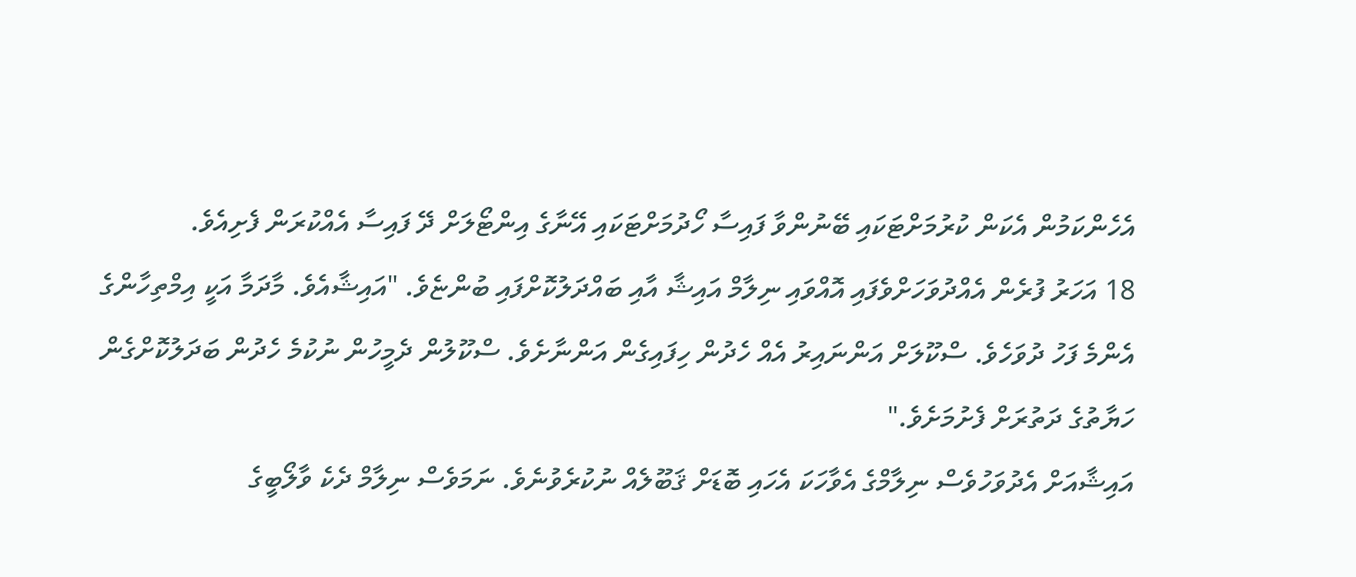އެހެންކަމުން އެކަން ކުރުމަށްޓަކައި ބޭނުންވާ ފައިސާ ހޯދުމަށްޓަކައި އޭނާގެ އިންޓޯލަށް ދޭ ފައިސާ އެއްކުރަން ފެށިއެވެ.
18 އަހަރު ފުރެން އެއްދުވަހަށްވެފައި އޮއްވައި ނިލާމް އައިޝާ އާއި ބައްދަލުކޮށްފައި ބުންޏެވެ. "އައިޝާއެވެ. މާދަމާ އަކީ އިމްތިހާންގެ އެންމެ ފަހު ދުވަހެވެ. ސްކޫލަށް އަންނައިރު އެއް ހެދުން ހިފައިގެން އަންނާށެވެ. ސްކޫލުން ދެމީހުން ނުކުމެ ހެދުން ބަދަލުކޮށްގެން ހަޔާތުގެ ދަތުރަށް ފެށުމަށެވެ."
އައިޝާއަށް އެދުވަހުވެސް ނިލާމްގެ އެވާހަކަ އެހައި ބޮޑަށް ޤަބޫލެއް ނުކުރެވުނެވެ. ނަމަވެސް ނިލާމް ދެކެ ވާލޯބީގެ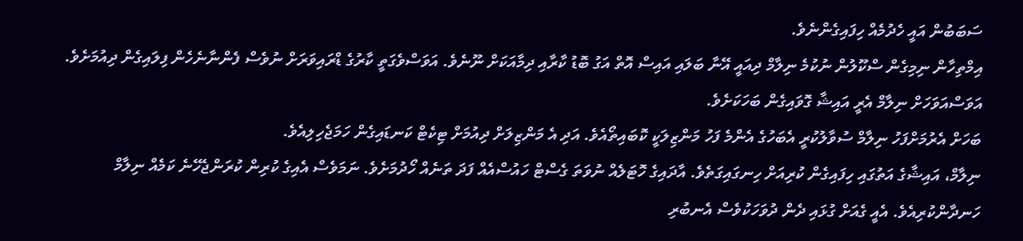ސަބަބުން އައީ ހެދުމެއް ހިފައިގެންނެވެ.
އިމްތިހާން ނިމިގެން ސްކޫލުން ނުކުމެ ނިލާމް ދިއައީ އޭނާ ބަލައި އައިސް އޮތް އަގު ބޮޑު ކާރާއި ދިމާއަކަށް ނޫނެވެ. އަވަސްވެގަތީ ކާރުގެ ޑްރައިވަރަށް ނުވެސް ފެންނާނެހެން ފިލައިގެން ދިއުމަށެވެ. އަވަސްއަވަހަށް ނިލާމް އެރީ އައިޝާ ގޮވައިގެން ބަހަކަށެވެ.
ބަހަށް އެރުމަށްފަހު ނިލާމް ސުވާލުކުރީ އެބަހުގެ އެންމެ ފަހު މަންޒިލަކީ ކޮބައިތޯއެވެ. އަދި އެ މަންޒިލަށް ދިއުމަށް ޓިކެޓް ކަނޑައިގެން ހަމަޖެހިލިއެވެ.
ނިލާމް، އައިޝާގެ އަތުގައި ހިފައިގެން ކުރިއަށް ހިނގައިގަތެވެ. އާދައިގެ ހޮޓަލެއް ނުވަތަ ގެސްޓް ހައުސްއެއް ފަދަ ތަނެއް ހޯދުމަށެވެ. ނަމަވެސް އެއިގެ ކުރިން ކުރަންޖެހޭނެ ކަމެއް ނިލާމް ހަނދާންކުރިއެވެ. އެއީ ގެއަށް ގުޅައި ދެން ދުވަހަކުވެސް އެނބުރި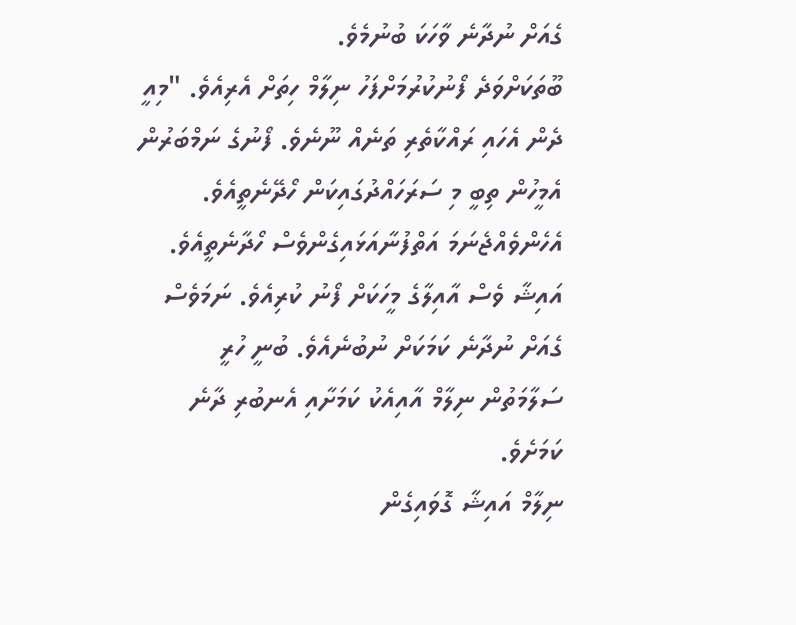ގެއަށް ނުދާނެ ވާހަކަ ބުނުމެވެ.
ބޫތަކަށްވަދެ ފޯނުކުރުމަށްފަހު ނިލާމް ހިތަށް އެރިއެވެ. "މިއީ ދެން އެހައި ރައްކާތެރި ތަނެއް ނޫނެވެ. ފޯނުގެ ނަމްބަރުން އެމީހުން ތިބީ މި ސަރަހައްދުގައިކަން ހޯދޭނެތީއެވެ. އެހެންވެއްޖެނަމަ އަތްފުނާއަޅައިގެންވެސް ހޯދާނެތީއެވެ.
އައިޝާ ވެސް އާއިލާގެ މީހަކަށް ފޯނު ކުރިއެވެ. ނަމަވެސް ގެއަށް ނުދާނެ ކަމަކަށް ނުބުނެއެވެ. ބުނީ ހުރީ ސަލާމަތުން ނިލާމް އާއިއެކު ކަމަށާއި އެނބުރި ދާނެ ކަމަށެވެ.
ނިލާމް އައިޝާ ގޮވައިގެން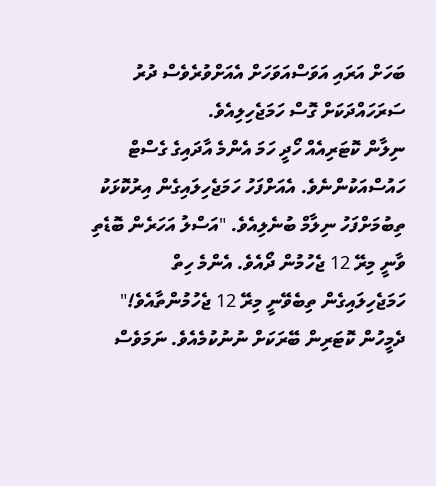ބަހަށް އަރައި އަވަސްއަވަހަށް އެއަށްވުރެވެސް ދުރު ސަރަހައްދަކަށް ގޮސް ހަމަޖެހިލިއެވެ.
ނިލާން ކޮޓަރިއެއް ހޯދީ ހަމަ އެންމެ އާދައިގެ ގެސްޓް ހައުސްއަކުންނެވެ. އެއަށްފަހު ހަމަޖެހިލައިގެން އިރުކޮޅަކު ތިބުމަށްފަހު ނިލާމް ބުނެލިއެވެ. "އަސްލު އަހަރެން ބޮޑެތި ވާނީ މިރޭ 12 ޖެހުމުން ދޯއެވެ. އެންމެ ހިތް ހަމަޖެހިލައިގެން ތިބެވޭނީ މިރޭ 12 ޖެހުމުންތާއެވެ!"
ދެމީހުން ކޮޓަރިން ބޭރަކަށް ނުނުކުމެއެވެ. ނަމަވެސް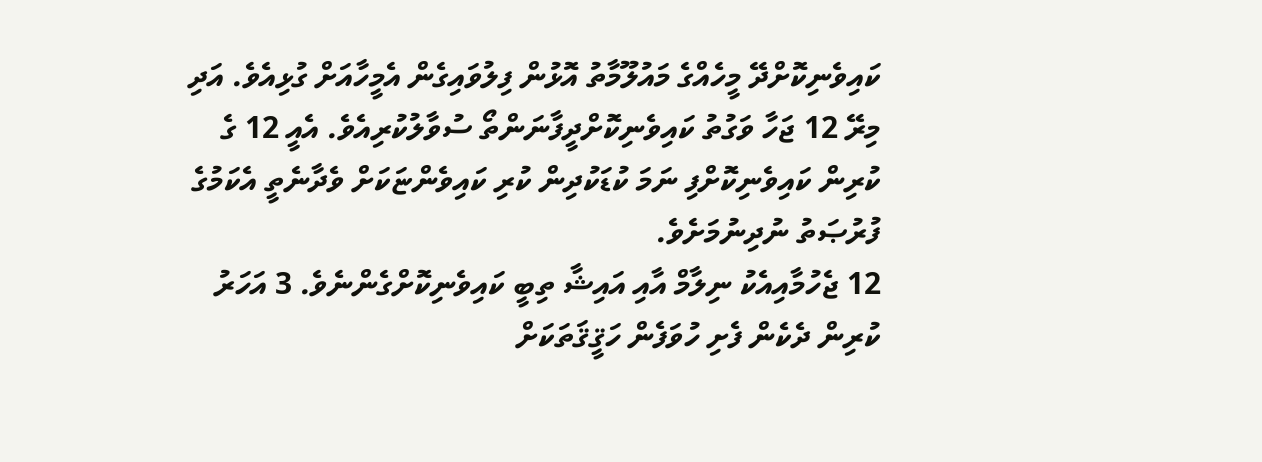ކައިވެނިކޮށްދޭ މީހެއްގެ މައުލޫމާތު އޮޅުން ފިލުވައިގެން އެމީހާއަށް ގުޅިއެވެ. އަދި މިރޭ 12 ޖަހާ ވަގުތު ކައިވެނިކޮށްދީފާނަންތޯ ސުވާލުކުރިއެވެ. އެއީ 12 ގެ ކުރިން ކައިވެނިކޮށްފި ނަމަ ކުޑަކުދިން ކުރި ކައިވެންޏަކަށް ވެދާނެތީ އެކަމުގެ ފުރުޞަތު ނުދިނުމަށެވެ.
12 ޖެހުމާއިއެކު ނިލާމް އާއި އައިޝާ ތިބީ ކައިވެނިކޮށްގެންނެވެ. 3 އަހަރު ކުރިން ދެކެން ފެށި ހުވަފެން ހަޤީޤަތަކަށް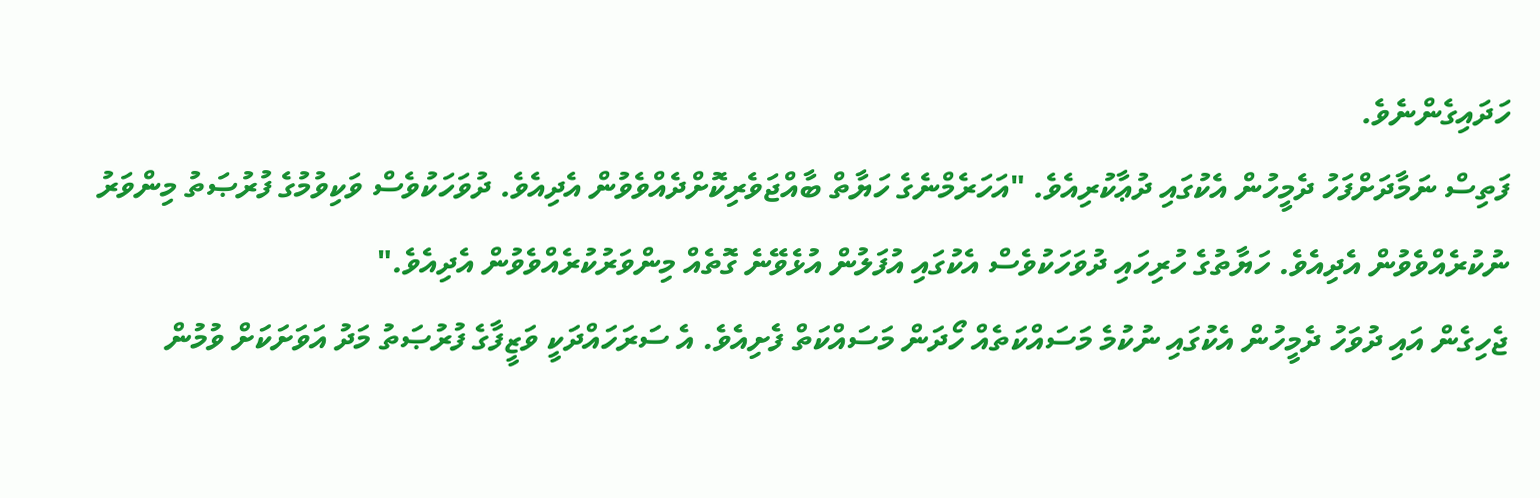ހަދައިގެންނެވެ.
ފަތިސް ނަމާދަށްފަހު ދެމީހުން އެކުގައި ދުޢާކުރިއެވެ. "އަހަރެމްނެގެ ހަޔާތް ބާއްޖަވެރިކޮށްދެއްވެވުން އެދިއެވެ. ދުވަހަކުވެސް ވަކިވުމުގެ ފުރުޞަތު މިންވަރު ނުކުރެއްވެވުން އެދިއެވެ. ހަޔާތުގެ ހުރިހައި ދުވަހަކުވެސް އެކުގައި އުފަލުން އުޅެވޭނެ ގޮތެއް މިންވަރުކުރެއްވެވުން އެދިއެވެ."
ޖެހިގެން އައި ދުވަހު ދެމީހުން އެކުގައި ނުކުމެ މަސައްކަތެއް ހޯދަން މަސައްކަތް ފެށިއެވެ. އެ ސަރަހައްދަކީ ވަޒީފާގެ ފުރުޞަތު މަދު އަވަށަކަށް ވުމުން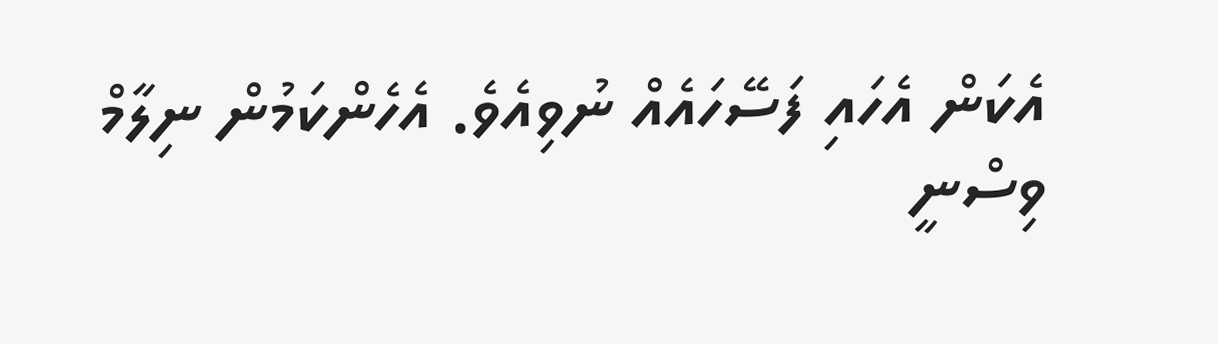އެކަން އެހައި ފަސޭހައެއް ނުވިއެވެ. އެހެންކަމުން ނިލާމް ވިސްނީ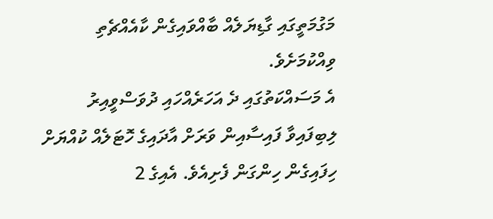މަގުމަތީގައި ގާޑިޔަލެއް ބާއްވައިގެން ކާއެއްޗެތި ވިއްކުމަށެވެ.
އެ މަސައްކަތުގައި ދެ އަހަރެއްހައި ދުވަސްވީއިރު ލިބިފައިވާ ފައިސާއިން ވަރަށް އާދައިގެ ހޮޓަލެއް ކުއްޔަށް ހިފައިގެން ހިންގަން ފެށިއެވެ. އެއިގެ 2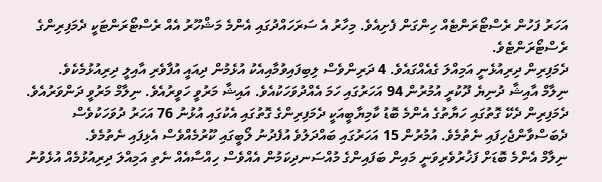އަހަރު ފަހުން ރެސްޓޯރަންޓެއް ހިންގަން ފެށިއެވެ. މިހާރު އެ ސަރަހައްދުގައި އެންމެ މަޝްހޫރު އެއް ރެސްޓޯރަންޓަކީ ދެމަފިރިންގެ ރެސްޓޯރަންޓެވެ.
ދެމަފިރިން ދިރިއުޅެނީ އަމިއްލަ ގެއެއްގައެވެ. 4 ދަރިންވެސް ލިބިފައިވުމާއިއެކު އުޅެމުން ދިއައީ އުފާވެރި އާއިލީ ދިރިއުޅުމެކެވެ.
ނިލާމް އާއިޝާ ދުނިޔެ ދޫކުރީ އުމުރުން 94 އަހަރުގައި ހަމަ އެއްދުވަހަކުއެވެ. އައިޝާ މަރުވީ ހަވީރުއެވެ. ނިލާމް މަރުވީ ދަންވަރުއެވެ.
ދެމަފިރިން ދެކޭ ގޮތުގައި ހަޔާތުގެ އެންމެ ބޮޑު ކާމިޔާބީއަކީ ދެމަފިރިންގެ ގޮތުގައި އެކުގައި އުޅުނު 76 އަހަރު ދުވަހަކުވެސް ދެބަސްވާންޖެހިފައި ނެތުމެވެ. އުމުރުން 15 އަހަރުގައި ބައްދަލުވެ އުފެދުނު ލޯބީގައި ކޫރުމެއްވެސް އެޅިފައި ނެތުމެވެ.
ނިލާމް އެންމެ ބޮޑަށް ފަޚުރުވެރިވަނީ މައިން ބަފައިންގެ މުއްސަނދިކަމުން އެއްވެސް ހިއްސާއެއް ނެތި އަމިއްލަ ދިރިއުޅުމެއް އުޅެވުނު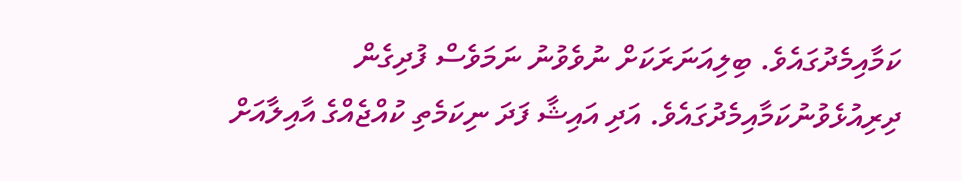ކަމާއިމެދުގައެވެ. ބިލިއަނަރަކަށް ނުވެވުނު ނަމަވެސް ފުދިގެން ދިރިއުޅެވުނުކަމާއިމެދުގައެވެ. އަދި އައިޝާ ފަދަ ނިކަމެތި ކުއްޖެއްގެ އާއިލާއަށް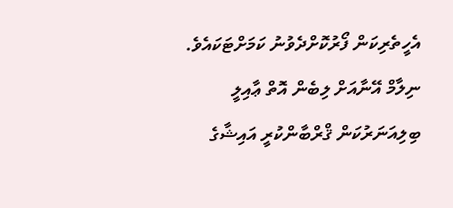އެހީތެރިކަން ފޯރުކޮށްދެވުނު ކަމަށްޓަކައެވެ.
ނިލާމް އޭނާއަށް ލިބެން އޮތް ޢާއިލީ ބިލިއަނަރުކަން ޤްރްބާންކުރީ އައިޝާގެ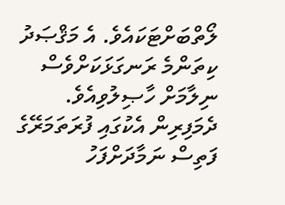ލޯތްބަށްޓަކައެވެ. އެ މަޤްޞަދު ކިތަންމެ ރަނގަޅަކަށްވެސް ނިލާމަށް ހާޞިލުވިއެވެ. ދެމަފިރިން އެކުގައި ފުރަތަމަރޭގެ ފަތިސް ނަމާދަށްފަހު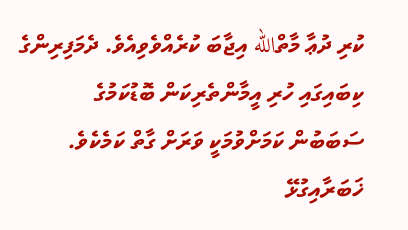ކުރި ދުޢާ މާތްالله އިޖާބަ ކުރެއްވެވިއެވެ. ދެމަފިރިންގެ ކިބައިގައި ހުރި އީމާންތެރިކަން ބޮޑުކަމުގެ ސަބަބުން ކަމަށްވުމަކީ ވަރަށް ގާތް ކަމެކެވެ.
ޚަބަރާއިގުޅޭ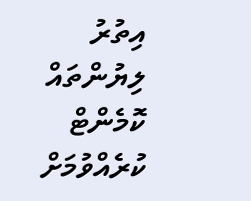އިތުރު ލިޔުންތައް
ކޮމެންޓް ކުރެއްވުމަށް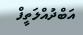އަބްދުއްލަތީފް